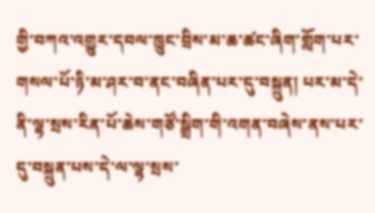གྱི་བཀའ་འགྱུར་དབལ་ཁྱུང་བྲིས་མ་ཆ་ཚང་ཞིག་གློག་པར་གསལ་པོ་ཉི་མ་ཤར་བ་ནང་བཞིན་པར་དུ་བསྐྲུན། པར་མ་དེ་ནི་ལྷ་སྲས་རིན་པོ་ཆེས་གཙོ་སྒྲིག་གི་འགན་བཞེས་ནས་པར་དུ་བསྐྲུན་པས་དེ་ལ་ལྷ་སྲས་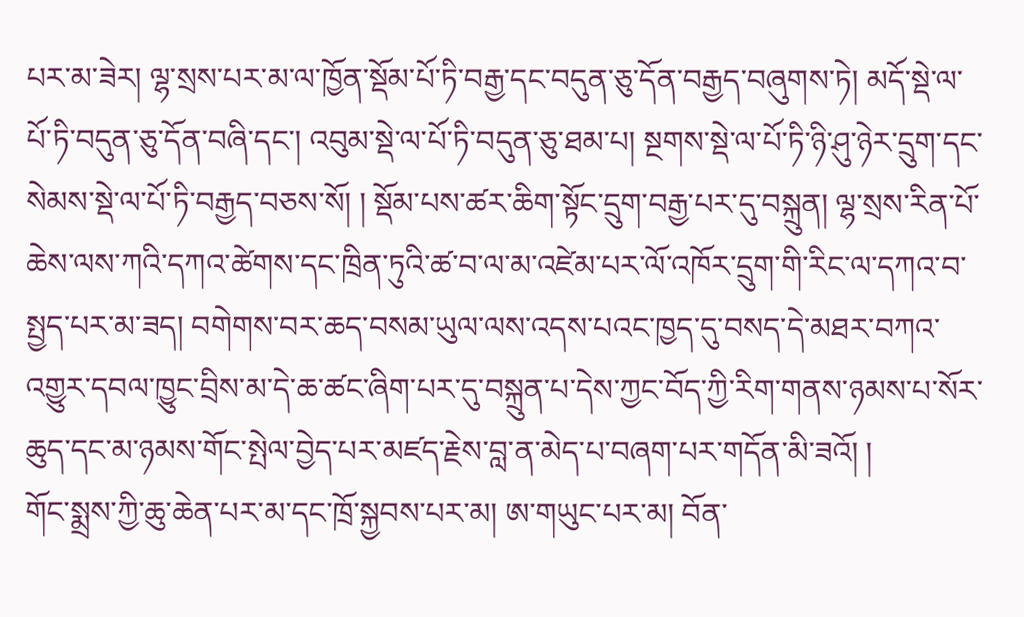པར་མ་ཟེར། ལྷ་སྲས་པར་མ་ལ་ཁྱོན་སྡོམ་པོ་ཏི་བརྒྱ་དང་བདུན་ཅུ་དོན་བརྒྱད་བཞུགས་ཏེ། མདོ་སྡེ་ལ་པོ་ཏི་བདུན་ཅུ་དོན་བཞི་དང་། འབུམ་སྡེ་ལ་པོ་ཏི་བདུན་ཅུ་ཐམ་པ། སྔགས་སྡེ་ལ་པོ་ཏི་ཉི་ཤུ་ཉེར་དྲུག་དང་སེམས་སྡེ་ལ་པོ་ཏི་བརྒྱད་བཅས་སོ། ། སྡོམ་པས་ཚར་ཆིག་སྟོང་དྲུག་བརྒྱ་པར་དུ་བསྐྲུན། ལྷ་སྲས་རིན་པོ་ཆེས་ལས་ཀའི་དཀའ་ཚེགས་དང་ཁྲིན་ཏུའི་ཚ་བ་ལ་མ་འཛེམ་པར་ལོ་འཁོར་དྲུག་གི་རིང་ལ་དཀའ་བ་སྤྱད་པར་མ་ཟད། བགེགས་བར་ཆད་བསམ་ཡུལ་ལས་འདས་པའང་ཁྱད་དུ་བསད་དེ་མཐར་བཀའ་འགྱུར་དབལ་ཁྱུང་བྲིས་མ་དེ་ཆ་ཚང་ཞིག་པར་དུ་བསྐྲུན་པ་དེས་ཀྱང་བོད་ཀྱི་རིག་གནས་ཉམས་པ་སོར་ཆུད་དང་མ་ཉམས་གོང་སྤེལ་བྱེད་པར་མཛད་རྗེས་བླ་ན་མེད་པ་བཞག་པར་གདོན་མི་ཟའོ། །
གོང་སྨྲས་ཀྱི་ཆུ་ཆེན་པར་མ་དང་ཁྲོ་སྐྱབས་པར་མ། ཨ་གཡུང་པར་མ། བོན་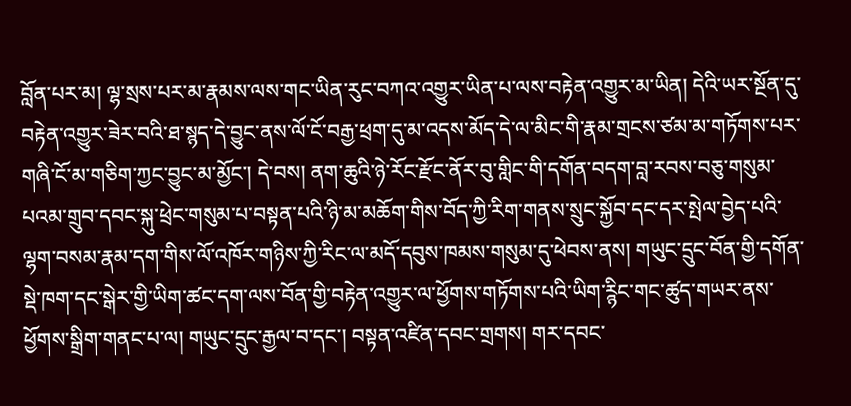བློན་པར་མ། ལྷ་སྲས་པར་མ་རྣམས་ལས་གང་ཡིན་རུང་བཀའ་འགྱུར་ཡིན་པ་ལས་བརྟེན་འགྱུར་མ་ཡིན། དེའི་ཡར་སྔོན་དུ་བརྟེན་འགྱུར་ཟེར་བའི་ཐ་སྙད་དེ་བྱུང་ནས་ལོ་ངོ་བརྒྱ་ཕྲག་དུ་མ་འདས་མོད་དེ་ལ་མིང་གི་རྣམ་གྲངས་ཙམ་མ་གཏོགས་པར་གཞི་ངོ་མ་གཅིག་ཀྱང་བྱུང་མ་མྱོང་། དེ་བས། ནག་ཆུའི་ཉེ་རོང་རྫོང་ནོར་བུ་གླིང་གི་དགོན་བདག་བླ་རབས་བཅུ་གསུམ་པའམ་གྲུབ་དབང་སྐུ་ཕྲེང་གསུམ་པ་བསྟན་པའི་ཉི་མ་མཆོག་གིས་བོད་ཀྱི་རིག་གནས་སྲུང་སྐྱོབ་དང་དར་སྤེལ་བྱེད་པའི་ལྷག་བསམ་རྣམ་དག་གིས་ལོ་འཁོར་གཉིས་ཀྱི་རིང་ལ་མདོ་དབུས་ཁམས་གསུམ་དུ་ཕེབས་ནས། གཡུང་དྲུང་བོན་གྱི་དགོན་སྡེ་ཁག་དང་སྒེར་གྱི་ཡིག་ཚང་དག་ལས་བོན་གྱི་བརྟེན་འགྱུར་ལ་ཕྱོགས་གཏོགས་པའི་ཡིག་ཪྙིང་གང་ཚུད་གཡར་ནས་ཕྱོགས་སྒྲིག་གནང་པ་ལ། གཡུང་དྲུང་རྒྱལ་བ་དང་། བསྟན་འཛིན་དབང་གྲགས། གར་དབང་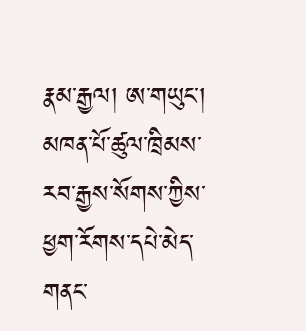རྣམ་རྒྱལ། ཨ་གཡུང་། མཁན་པོ་ཚུལ་ཁྲིམས་རབ་རྒྱས་སོགས་ཀྱིས་ཕྱག་རོགས་དཔེ་མེད་གནང་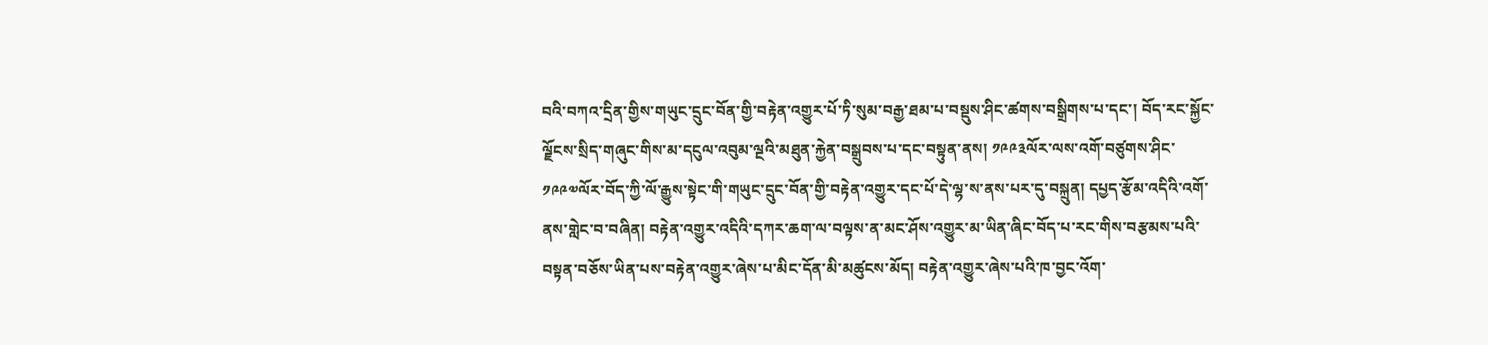བའི་བཀའ་དྲིན་གྱིས་གཡུང་དྲུང་བོན་གྱི་བརྟེན་འགྱུར་པོ་ཏི་སུམ་བརྒྱ་ཐམ་པ་བསྡུས་ཤིང་ཚགས་བསྒྲིགས་པ་དང་། བོད་རང་སྐྱོང་ལྗོངས་སྲིད་གཞུང་གིས་མ་དངུལ་འབུམ་ལྔའི་མཐུན་རྐྱེན་བསྒྲུབས་པ་དང་བསྟུན་ནས། ༡༩༩༣ལོར་ལས་འགོ་བཙུགས་ཤིང་༡༩༩༧ལོར་བོད་ཀྱི་ལོ་རྒྱུས་སྟེང་གི་གཡུང་དྲུང་བོན་གྱི་བརྟེན་འགྱུར་དང་པོ་དེ་ལྷ་ས་ནས་པར་དུ་བསྐྲུན། དཔྱད་རྩོམ་འདིའི་འགོ་ནས་གླེང་བ་བཞིན། བརྟེན་འགྱུར་འདིའི་དཀར་ཆག་ལ་བལྟས་ན་མང་ཤོས་འགྱུར་མ་ཡིན་ཞིང་བོད་པ་རང་གིས་བརྩམས་པའི་བསྟན་བཅོས་ཡིན་པས་བརྟེན་འགྱུར་ཞེས་པ་མིང་དོན་མི་མཚུངས་མོད། བརྟེན་འགྱུར་ཞེས་པའི་ཁ་བྱང་འོག་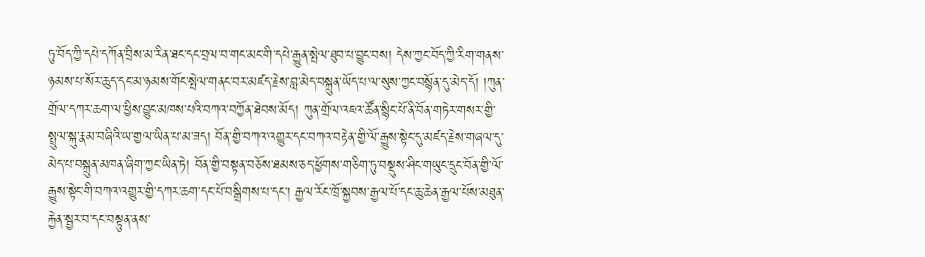ཏུ་བོད་ཀྱི་དཔེ་དཀོན་བྲིས་མ་རིན་ཐང་དང་བྲལ་བ་གང་མང་གི་དཔེ་རྒྱུན་སྤེལ་ཐུབ་པ་བྱུང་བས། དེས་ཀྱང་བོད་ཀྱི་རིག་གནས་ཉམས་པ་སོར་ཆུད་དང་མ་ཉམས་གོང་སྤེལ་གནང་བར་མཛད་རྗེས་བླ་མེད་བསྐྲུན་ཡོད་པ་ལ་སུས་ཀྱང་བསྙོན་དུ་མེད་དོ། །ཀུན་གྲོལ་དཀར་ཆག་ལ་ཕྱིས་བྱུང་མཁས་པའི་བཀའ་བཀྱོན་ཐེབས་མོད། ཀུན་གྲོལ་འཇའ་ཚོན་སྙིང་པོ་ནི་བོན་གཏེར་གསར་གྱི་སྤྲུལ་སྐུ་རྣམ་བཞིའི་ཡ་གྱལ་ཡིན་པ་མ་ཟད། བོན་གྱི་བཀའ་འགྱུར་དང་བཀའ་བརྟེན་གྱི་ལོ་རྒྱུས་སྟེང་དུ་མཛད་རྗེས་གཞལ་དུ་མེད་པ་བསྐྲུན་མཁན་ཞིག་ཀྱང་ཡིན་ཏེ། བོན་གྱི་བསྟན་བཅོས་ཐམས་ཅད་ཕྱོགས་གཅིག་ཏུ་བསྡུས་ཤིང་གཡུང་དྲུང་བོན་གྱི་ལོ་རྒྱུས་སྟེང་གི་བཀའ་འགྱུར་གྱི་དཀར་ཆག་དང་པོ་བསྒྲིགས་པ་དང་། རྒྱལ་རོང་ཁྲོ་སྐྱབས་རྒྱལ་པོ་དང་ཆུ་ཆེན་རྒྱལ་པོས་མཐུན་རྐྱེན་སྦྱར་བ་དང་བསྟུན་ནས་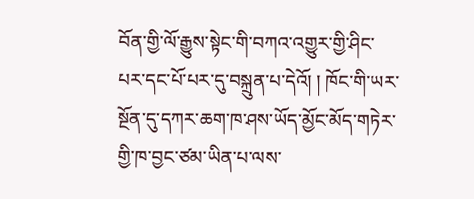བོན་གྱི་ལོ་རྒྱུས་སྟེང་གི་བཀའ་འགྱུར་གྱི་ཤིང་པར་དང་པོ་པར་དུ་བསྐྲུན་པ་དེའོ། ། ཁོང་གི་ཡར་སྔོན་དུ་དཀར་ཆག་ཁ་ཤས་ཡོད་མྱོང་མོད་གཏེར་གྱི་ཁ་བྱང་ཙམ་ཡིན་པ་ལས་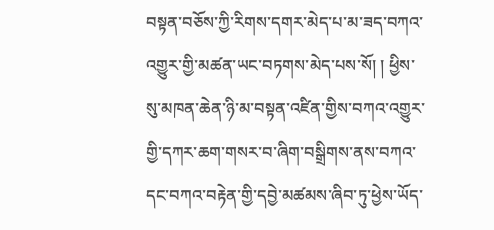བསྟན་བཅོས་ཀྱི་རིགས་དགར་མེད་པ་མ་ཟད་བཀའ་འགྱུར་གྱི་མཚན་ཡང་བཏགས་མེད་པས་སོ། ། ཕྱིས་སུ་མཁན་ཆེན་ཉི་མ་བསྟན་འཛིན་གྱིས་བཀའ་འགྱུར་གྱི་དཀར་ཆག་གསར་བ་ཞིག་བསྒྲིགས་ནས་བཀའ་དང་བཀའ་བརྟེན་གྱི་དབྱེ་མཚམས་ཞིབ་ཏུ་ཕྱེས་ཡོད་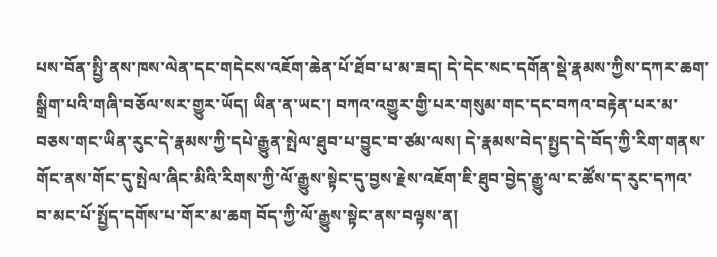པས་བོན་སྤྱི་ནས་ཁས་ལེན་དང་གདེངས་འཇོག་ཆེན་པོ་ཐོབ་པ་མ་ཟད། དེ་དེང་སང་དགོན་སྡེ་རྣམས་ཀྱིས་དཀར་ཆག་སྒྲིག་པའི་གཞི་བཅོལ་སར་གྱུར་ཡོད། ཡིན་ན་ཡང་། བཀའ་འགྱུར་གྱི་པར་གསུམ་གང་དང་བཀའ་བརྟེན་པར་མ་བཅས་གང་ཡིན་རུང་དེ་རྣམས་ཀྱི་དཔེ་རྒྱུན་སྤེལ་ཐུབ་པ་བྱུང་བ་ཙམ་ལས། དེ་རྣམས་བེད་སྤྱད་དེ་བོད་ཀྱི་རིག་གནས་གོང་ནས་གོང་དུ་སྤེལ་ཞིང་མིའི་རིགས་ཀྱི་ལོ་རྒྱུས་སྟེང་དུ་བྱས་རྗེས་འཇོག་ཇི་ཐུབ་བྱེད་རྒྱུ་ལ་ང་ཚོས་ད་རུང་དཀའ་བ་མང་པོ་སྤྱོད་དགོས་པ་གོར་མ་ཆག བོད་ཀྱི་ལོ་རྒྱུས་སྟེང་ནས་བལྟས་ན།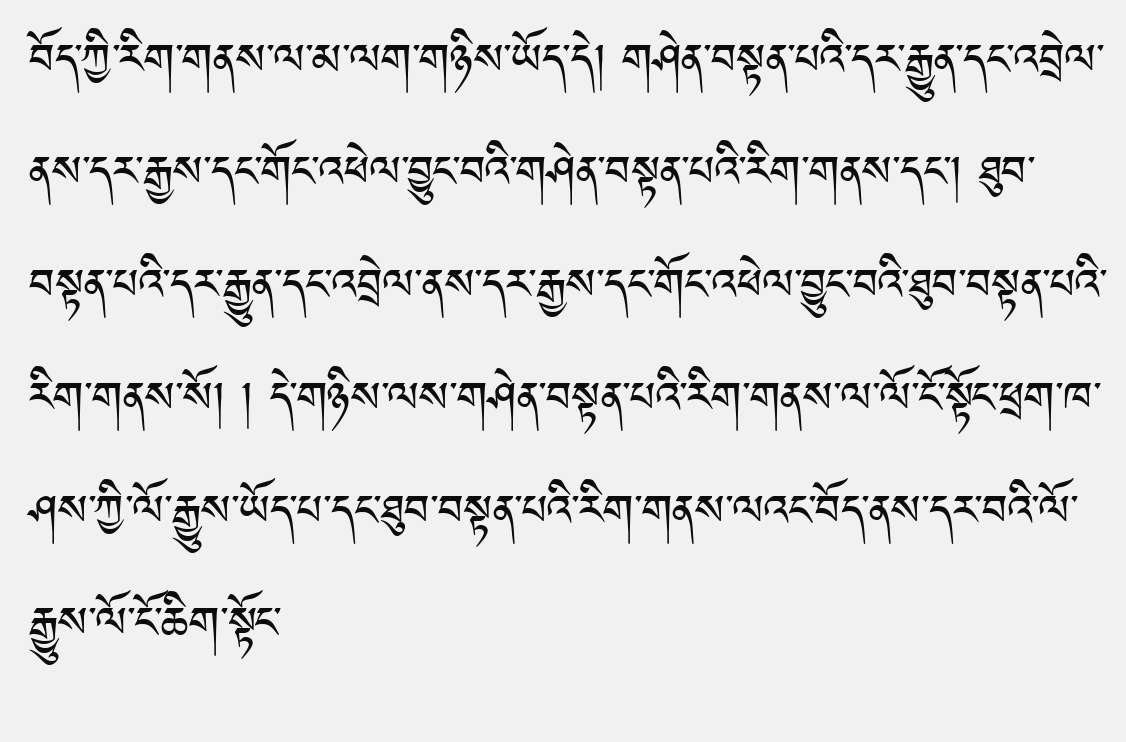བོད་ཀྱི་རིག་གནས་ལ་མ་ལག་གཉིས་ཡོད་དེ། གཤེན་བསྟན་པའི་དར་རྒྱུན་དང་འབྲེལ་ནས་དར་རྒྱས་དང་གོང་འཕེལ་བྱུང་བའི་གཤེན་བསྟན་པའི་རིག་གནས་དང་། ཐུབ་བསྟན་པའི་དར་རྒྱུན་དང་འབྲེལ་ནས་དར་རྒྱས་དང་གོང་འཕེལ་བྱུང་བའི་ཐུབ་བསྟན་པའི་རིག་གནས་སོ། ། དེ་གཉིས་ལས་གཤེན་བསྟན་པའི་རིག་གནས་ལ་ལོ་ངོ་སྟོང་ཕྲག་ཁ་ཤས་ཀྱི་ལོ་རྒྱུས་ཡོད་པ་དང་ཐུབ་བསྟན་པའི་རིག་གནས་ལའང་བོད་ནས་དར་བའི་ལོ་རྒྱུས་ལོ་ངོ་ཆིག་སྟོང་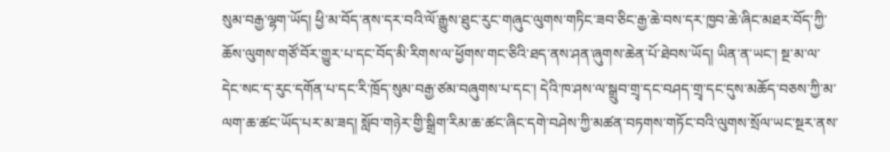སུམ་བརྒྱ་ལྷག་ཡོད། ཕྱི་མ་བོད་ནས་དར་བའི་ལོ་རྒྱུས་ཐུང་རུང་གཞུང་ལུགས་གཏིང་ཟབ་ཅིང་རྒྱ་ཆེ་བས་དར་ཁྱབ་ཆེ་ཞིང་མཐར་བོད་ཀྱི་ཆོས་ལུགས་གཙོ་བོར་གྱུར་པ་དང་བོད་མི་རིགས་ལ་ཕྱོགས་གང་ཅིའི་ཐད་ནས་ཤན་ཞུགས་ཆེན་པོ་ཐེབས་ཡོད། ཡིན་ན་ཡང་། སྔ་མ་ལ་དེང་སང་ད་རུང་དགོན་པ་དང་རི་ཁྲོད་སུམ་བརྒྱ་ཙམ་བཞུགས་པ་དང་། དེའི་ཁ་ཤས་ལ་སྒྲུབ་གྲྭ་དང་བཤད་གྲྭ་དང་དུས་མཆོད་བཅས་ཀྱི་མ་ལག་ཆ་ཚང་ཡོད་པར་མ་ཟད། སློབ་གཉེར་གྱི་སྒྲིག་རིམ་ཆ་ཚང་ཞིང་དགེ་བཤེས་ཀྱི་མཚན་བཏགས་གཏོང་བའི་ལུགས་སྲོལ་ཡང་སྔར་ནས་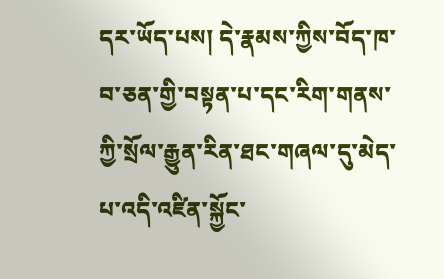དར་ཡོད་པས། དེ་རྣམས་ཀྱིས་བོད་ཁ་བ་ཅན་གྱི་བསྟན་པ་དང་རིག་གནས་ཀྱི་སྲོལ་རྒྱུན་རིན་ཐང་གཞལ་དུ་མེད་པ་འདི་འཛིན་སྐྱོང་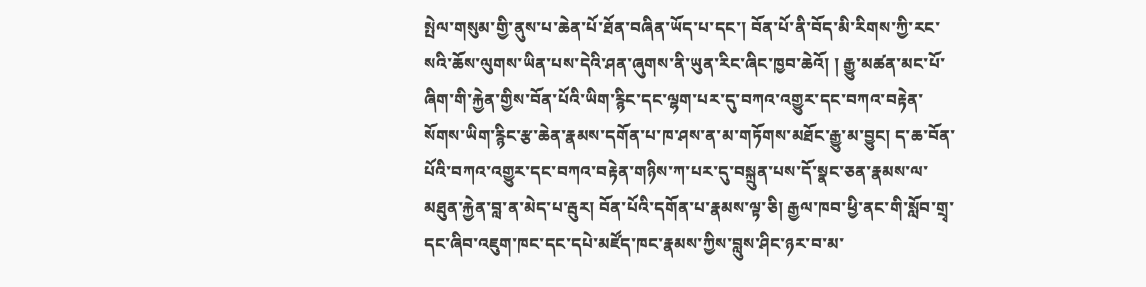སྤེལ་གསུམ་གྱི་ནུས་པ་ཆེན་པོ་ཐོན་བཞིན་ཡོད་པ་དང་། བོན་པོ་ནི་བོད་མི་རིགས་ཀྱི་རང་སའི་ཆོས་ལུགས་ཡིན་པས་དེའི་ཤན་ཞུགས་ནི་ཡུན་རིང་ཞིང་ཁྱབ་ཆེའོ། ། རྒྱུ་མཚན་མང་པོ་ཞིག་གི་རྐྱེན་གྱིས་བོན་པོའི་ཡིག་རྙིང་དང་ལྷག་པར་དུ་བཀའ་འགྱུར་དང་བཀའ་བརྟེན་སོགས་ཡིག་རྙིང་རྩ་ཆེན་རྣམས་དགོན་པ་ཁ་ཤས་ན་མ་གཏོགས་མཐོང་རྒྱུ་མ་བྱུང། ད་ཆ་བོན་པོའི་བཀའ་འགྱུར་དང་བཀའ་བརྟེན་གཉིས་ཀ་པར་དུ་བསྐྲུན་པས་དོ་སྣང་ཅན་རྣམས་ལ་མཐུན་རྐྱེན་བླ་ན་མེད་པ་རྦུར། བོན་པོའི་དགོན་པ་རྣམས་ལྟ་ཅི། རྒྱལ་ཁབ་ཕྱི་ནང་གི་སློབ་གྲྭ་དང་ཞིབ་འཇུག་ཁང་དང་དཔེ་མཛོད་ཁང་རྣམས་ཀྱིས་བླུས་ཤིང་ཉར་བ་མ་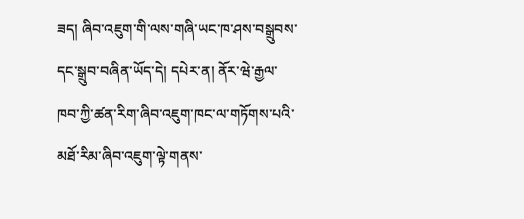ཟད། ཞིབ་འཇུག་གི་ལས་གཞི་ཡང་ཁ་ཤས་བསྒྲུབས་དང་སྒྲུབ་བཞིན་ཡོད་དེ། དཔེར་ན། ནོར་ཝེ་རྒྱལ་ཁབ་ཀྱི་ཚན་རིག་ཞིབ་འཇུག་ཁང་ལ་གཏོགས་པའི་མཐོ་རིམ་ཞིབ་འཇུག་ལྟེ་གནས་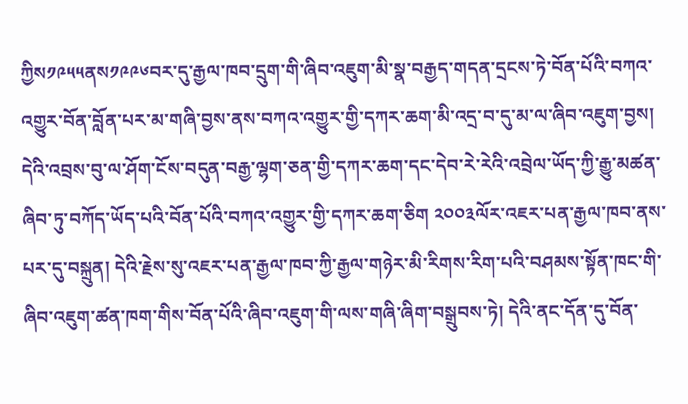ཀྱིས༡༩༥༥ནས༡༩༩༦བར་དུ་རྒྱལ་ཁབ་དྲུག་གི་ཞིབ་འཇུག་མི་སྣ་བརྒྱད་གདན་དྲངས་ཏེ་བོན་པོའི་བཀའ་འགྱུར་བོན་བློན་པར་མ་གཞི་བྱས་ནས་བཀའ་འགྱུར་གྱི་དཀར་ཆག་མི་འདྲ་བ་དུ་མ་ལ་ཞིབ་འཇུག་བྱས། དེའི་འབྲས་བུ་ལ་ཤོག་ངོས་བདུན་བརྒྱ་ལྷག་ཅན་གྱི་དཀར་ཆག་དང་དེབ་རེ་རེའི་འབྲེལ་ཡོད་ཀྱི་རྒྱུ་མཚན་ཞིབ་ཏུ་བཀོད་ཡོད་པའི་བོན་པོའི་བཀའ་འགྱུར་གྱི་དཀར་ཆག་ཅིག ༢༠༠༣ལོར་འཇར་པན་རྒྱལ་ཁབ་ནས་པར་དུ་བསྐྲུན། དེའི་རྗེས་སུ་འཇར་པན་རྒྱལ་ཁབ་ཀྱི་རྒྱལ་གཉེར་མི་རིགས་རིག་པའི་བཤམས་སྟོན་ཁང་གི་ཞིབ་འཇུག་ཚན་ཁག་གིས་བོན་པོའི་ཞིབ་འཇུག་གི་ལས་གཞི་ཞིག་བསྒྲུབས་ཏེ། དེའི་ནང་དོན་དུ་བོན་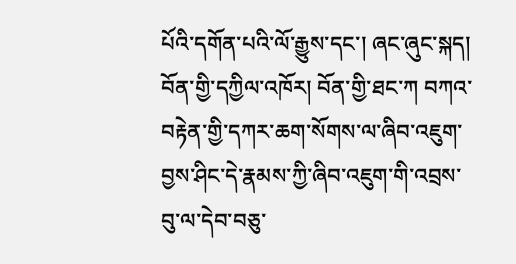པོའི་དགོན་པའི་ལོ་རྒྱུས་དང་། ཞང་ཞུང་སྐད། བོན་གྱི་དཀྱིལ་འཁོར། བོན་གྱི་ཐང་ཀ བཀའ་བརྟེན་གྱི་དཀར་ཆག་སོགས་ལ་ཞིབ་འཇུག་བྱས་ཤིང་དེ་རྣམས་ཀྱི་ཞིབ་འཇུག་གི་འབྲས་བུ་ལ་དེབ་བཅུ་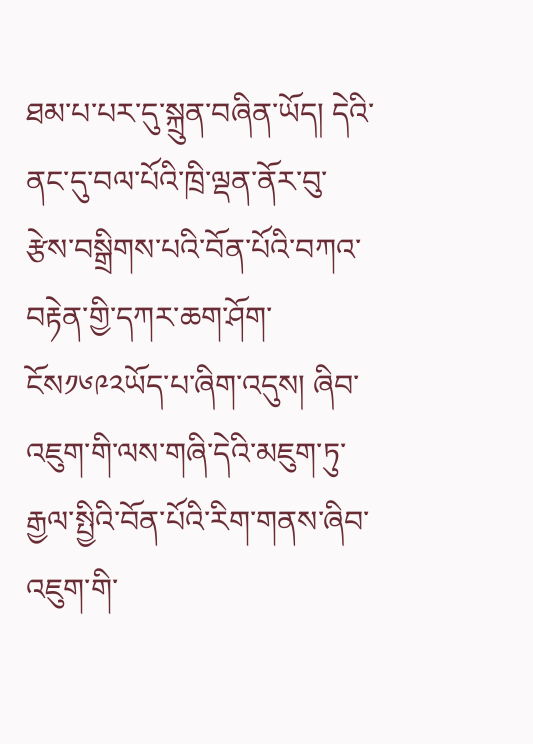ཐམ་པ་པར་དུ་སྐྲུན་བཞིན་ཡོད། དེའི་ནང་དུ་བལ་པོའི་ཁྲི་ལྡན་ནོར་བུ་རྩེས་བསྒྲིགས་པའི་བོན་པོའི་བཀའ་བརྟེན་གྱི་དཀར་ཆག་ཤོག་ངོས༡༦༩༢ཡོད་པ་ཞིག་འདུས། ཞིབ་འཇུག་གི་ལས་གཞི་དེའི་མཇུག་ཏུ་རྒྱལ་སྤྱིའི་བོན་པོའི་རིག་གནས་ཞིབ་འཇུག་གི་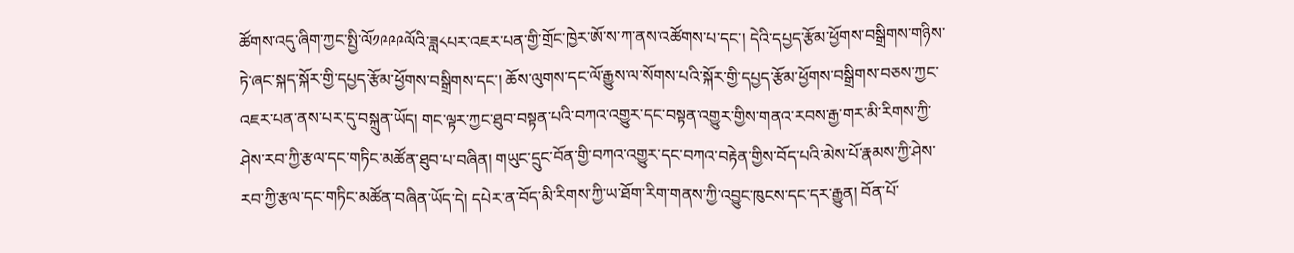ཚོགས་འདུ་ཞིག་ཀྱང་སྤྱི་ལོ༡༩༩༩ལོའི་ཟླ༨པར་འཇར་པན་གྱི་གྲོང་ཁྱེར་ཨོ་ས་ཀ་ནས་འཚོགས་པ་དང་། དེའི་དཔྱད་རྩོམ་ཕྱོགས་བསྒྲིགས་གཉིས་ཏེ་ཞང་སྐད་སྐོར་གྱི་དཔྱད་རྩོམ་ཕྱོགས་བསྒྲིགས་དང་། ཆོས་ལུགས་དང་ལོ་རྒྱུས་ལ་སོགས་པའི་སྐོར་གྱི་དཔྱད་རྩོམ་ཕྱོགས་བསྒྲིགས་བཅས་ཀྱང་འཇར་པན་ནས་པར་དུ་བསྐྲུན་ཡོད། གང་ལྟར་ཀྱང་ཐུབ་བསྟན་པའི་བཀའ་འགྱུར་དང་བསྟན་འགྱུར་གྱིས་གནའ་རབས་རྒྱ་གར་མི་རིགས་ཀྱི་ཤེས་རབ་ཀྱི་རྩལ་དང་གཏིང་མཚོན་ཐུབ་པ་བཞིན། གཡུང་དྲུང་བོན་གྱི་བཀའ་འགྱུར་དང་བཀའ་བརྟེན་གྱིས་བོད་པའི་མེས་པོ་རྣམས་ཀྱི་ཤེས་རབ་ཀྱི་རྩལ་དང་གཏིང་མཚོན་བཞིན་ཡོད་དེ། དཔེར་ན་བོད་མི་རིགས་ཀྱི་ཡ་ཐོག་རིག་གནས་ཀྱི་འབྱུང་ཁུངས་དང་དར་རྒྱུན། བོན་པོ་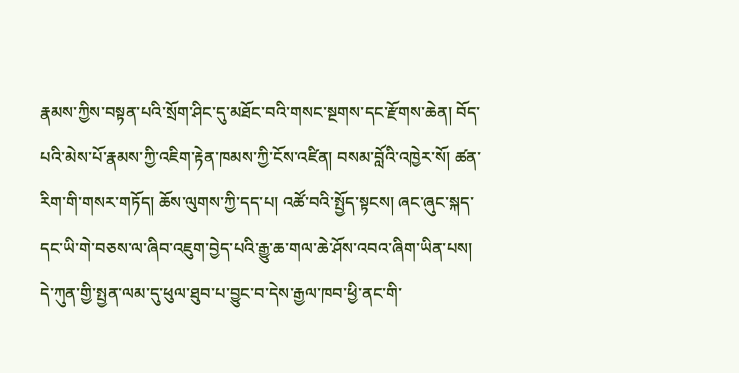རྣམས་ཀྱིས་བསྟན་པའི་སྲོག་ཤིང་དུ་མཐོང་བའི་གསང་སྔགས་དང་རྫོགས་ཆེན། བོད་པའི་མེས་པོ་རྣམས་ཀྱི་འཇིག་རྟེན་ཁམས་ཀྱི་ངོས་འཛིན། བསམ་བློའི་འཁྱེར་སོ། ཚན་རིག་གི་གསར་གཏོད། ཆོས་ལུགས་ཀྱི་དད་པ། འཚོ་བའི་སྤྱོད་སྟངས། ཞང་ཞུང་སྐད་དང་ཡི་གེ་བཅས་ལ་ཞིབ་འཇུག་བྱེད་པའི་རྒྱུ་ཆ་གལ་ཆེ་ཤོས་འབའ་ཞིག་ཡིན་པས། དེ་ཀུན་གྱི་སྤྱན་ལམ་དུ་ཕུལ་ཐུབ་པ་བྱུང་བ་དེས་རྒྱལ་ཁབ་ཕྱི་ནང་གི་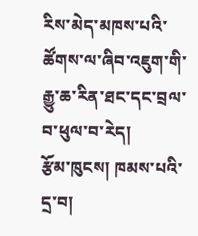རིས་མེད་མཁས་པའི་ཚོགས་ལ་ཞིབ་འཇུག་གི་རྒྱུ་ཆ་རིན་ཐང་དང་བྲལ་བ་ཕུལ་བ་རེད།
རྩོམ་ཁུངས། ཁམས་པའི་དྲ་བ།